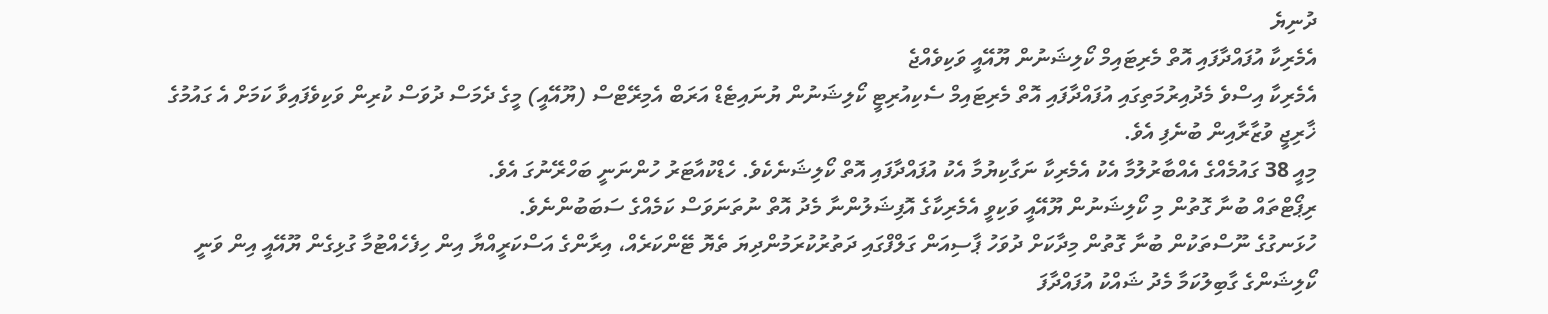ދުނިޔެ
އެމެރިކާ އުފައްދާފައި އޮތް މެރިޓައިމް ކޯލިޝަނުން ޔޫއޭއީ ވަކިވެއްޖެ
އެމެރިކާ އިސްވެ މެދުއިރުމަތިގައި އުފައްދާފައި އޮތް މެރިޓައިމް ސެކިއުރިޓީ ކޯލިޝަނުން ޔުނައިޓެޑް އަރަބް އެމިރޭޓްސް (ޔޫއޭއީ) މީގެ ދެމަސް ދުވަސް ކުރިން ވަކިވެފައިވާ ކަމަށް އެ ގައުމުގެ ޚާރިޖީ ވުޒާރާއިން ބުނެފި އެވެ.
މިއީ 38 ގައުމެއްގެ އެއްބާރުލުމާ އެކު އެމެރިކާ ނަގާކިޔުމާ އެކު އުފައްދާފައި އޮތް ކޯލިޝަނެކެވެ. ހެޑްކުއާޓަރު ހުންނަނީ ބަހްރޭނުގަ އެވެ.
ރިޕޯޓްތައް ބުނާ ގޮތުން މި ކޯލިޝަނުން ޔޫއޭއީ ވަކިވީ އެމެރިކާގެ އޮފިޝަލުންނާ މެދު އޮތް ނުތަނަވަސް ކަމެއްގެ ސަބަބުންނެވެ.
ހުޅަނގުގެ ނޫސްތަކުން ބުނާ ގޮތުން މިދާކަށް ދުވަހު ޕާސިއަން ގަލްފްގައި ދަތުރުކުރަމުންދިޔަ ތެޔޮ ޓޭންކަރެއް، އިރާންގެ އަސްކަރީއްޔާ އިން ހިފެހެއްޓުމާ ގުޅިގެން ޔޫއޭއީ އިން ވަނީ ކޯލިޝަންގެ ގާބިލުކަމާ މެދު ޝައްކު އުފައްދާފަ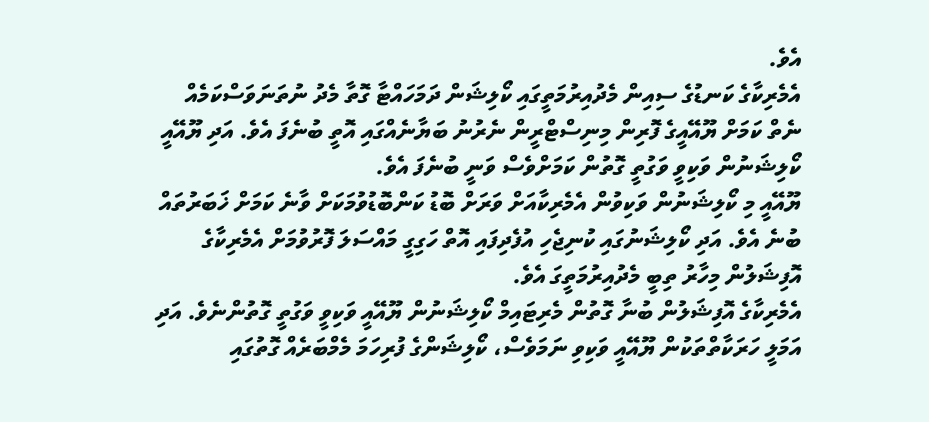އެވެ.
އެމެރިކާގެ ކަނޑުގެ ސިއިން މެދުއިރުމަތީގައި ކޯލިޝަން ދަމަހައްޓާ ގޮތާ މެދު ނުތަނަވަސްކަމެއް ނެތް ކަމަށް ޔޫއޭއީގެ ފޮރިން މިނިސްޓްރީން ނެރުނު ބަޔާނެއްގައި އޮތީ ބުނެފަ އެވެ. އަދި ޔޫއޭއީ ކޯލިޝަނުން ވަކިވީ ވަގުތީ ގޮތުން ކަމަށްވެސް ވަނީ ބުނެފަ އެވެ.
ޔޫއޭއީ މި ކޯލިޝަނުން ވަކިވުން އެމެރިކާއަށް ވަރަށް ބޮޑު ކަންބޮޑުވުމަކަށް ވާނެ ކަމަށް ޚަބަރުތައް ބުނެ އެވެ. އަދި ކޯލިޝަނުގައި ކުނިޖެހި އުފެދިފައި އޮތް ހަގިގީ މައްސަލަ ފޮރުވުމަށް އެމެރިކާގެ އޮފިޝަލުން މިހާރު ތިބީ މެދުއިރުމަތީގަ އެވެ.
އެމެރިކާގެ އޮފިޝަލުން ބުނާ ގޮތުން މެރިޓައިމް ކޯލިޝަނުން ޔޫއޭއީ ވަކިވީ ވަގުތީ ގޮތުންނެވެ. އަދި އަމަލީ ހަރަކާތްތަކުން ޔޫއޭއީ ވަކިވި ނަމަވެސް، ކޯލިޝަންގެ ފުރިހަމަ މެމްބަރެއް ގޮތުގައި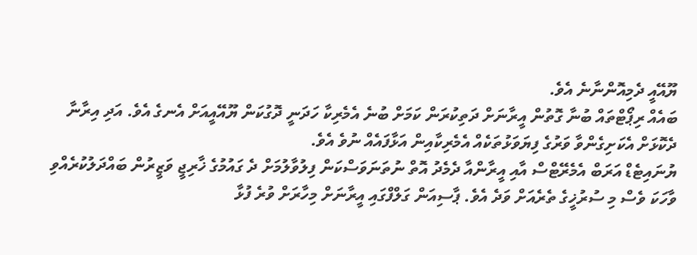ޔޫއޭއީ ދެމިއޮންނާނެ އެވެ.
ބައެއް ރިޕޯޓްތައް ބުނާ ގޮތުން އީރާނަށް ދަތިކުރަން ކަމަށް ބުނެ އެމެރިކާ ހަދަނީ ދޮގުކަން ޔޫއޭއީއަށް އެނގެ އެވެ. އަދި އިރާނާ ދެކޮޅަށް އެކަށިގެންވާ ވަރުގެ ފިޔަވަޅުތަކެއް އެމެރިކާއިން އަޅާފައެއް ނުވެ އެވެ.
ޔުނައިޓެޑް އަރަބް އެމެރޭޓްސް އާއި އީރާންއާ ދެމެދު އޮތް ނުތަނަވަސްކަން ފިލުވާލުމަށް ދެ ގައުމުގެ ޚާރިޖީ ވަޒީރުން ބައްދަލުކުރެއްވި ވާހަކަ ވެސް މި ސުރުޚީގެ ތެރެއަށް ވަދެ އެވެ. ޕާސިއަން ގަލްފްގައި އީރާނަށް މިހާރަށް ވުރެ ފުޅާ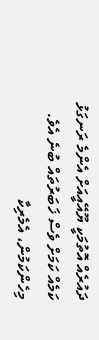ދައުރެއް އޮތުމަކީ ޔޫއޭއީއަށް އެންމެ ރަނގަޅު ކަމެއް ކަމަށް ވެސް ޚަބަރުތައް ބުނެ އެވެ.
މިހެންކަމުން، އެމެރިކާ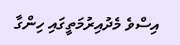އިސްވެ މެދުއިރުމަތީގައި ހިންގާ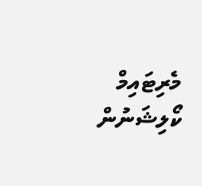މެރިޓައިމް ކޯލިޝަނުން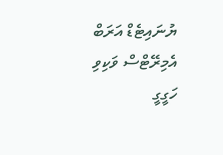ޔުނައިޓެޑް އަރަބް އެމިރޭޓްސް ވަކިވި ހަގީގީ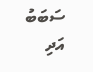ސަބަބު އަދި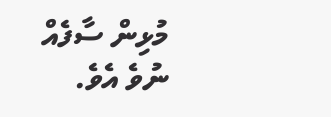މުޅިން ސާފެއް ނުވެ އެވެ.